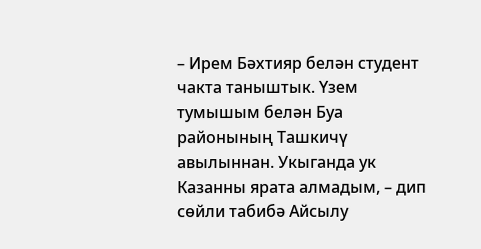– Ирем Бәхтияр белән студент чакта таныштык. Үзем тумышым белән Буа районының Ташкичү авылыннан. Укыганда ук Казанны ярата алмадым, – дип сөйли табибә Айсылу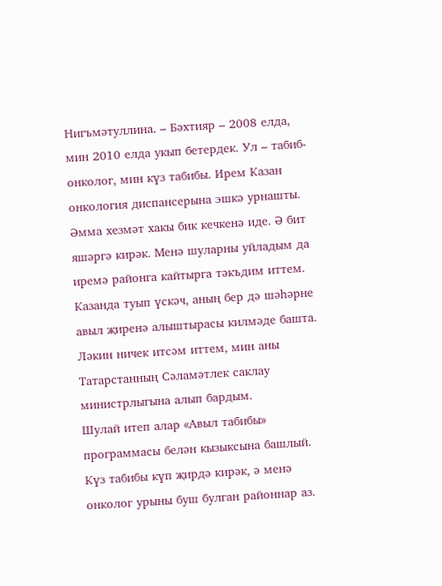Нигъмәтуллина. – Бәхтияр – 2008 елда, мин 2010 елда укып бетердек. Ул – табиб-онколог, мин күз табибы. Ирем Казан онкология диспансерына эшкә урнашты. Әмма хезмәт хакы бик кечкенә иде. Ә бит яшәргә кирәк. Менә шуларны уйладым да иремә районга кайтырга тәкъдим иттем. Казанда туып үскәч, аның бер дә шәһәрне авыл җиренә алыштырасы килмәде башта. Ләкин ничек итсәм иттем, мин аны Татарстанның Сәламәтлек саклау министрлыгына алып бардым.
Шулай итеп алар «Авыл табибы» программасы белән кызыксына башлый. Күз табибы күп җирдә кирәк, ә менә онколог урыны буш булган районнар аз.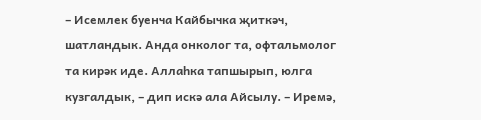– Исемлек буенча Кайбычка җиткәч, шатландык. Анда онколог та, офтальмолог та кирәк иде. Аллаһка тапшырып, юлга кузгалдык, – дип искә ала Айсылу. – Иремә,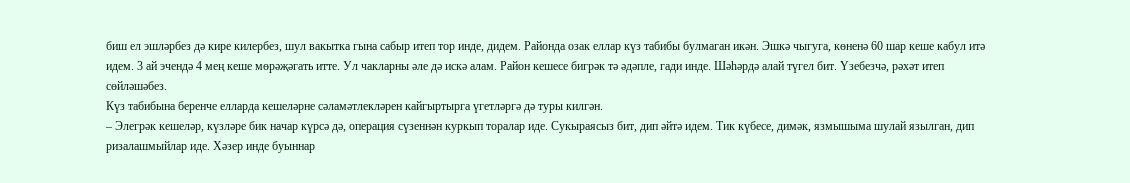биш ел эшләрбез дә кире килербез, шул вакытка гына сабыр итеп тор инде, дидем. Районда озак еллар күз табибы булмаган икән. Эшкә чыгуга, көненә 60 шар кеше кабул итә идем. 3 ай эчендә 4 мең кеше мөрәҗәгать итте. Ул чакларны әле дә искә алам. Район кешесе бигрәк тә әдәпле, гади инде. Шәһәрдә алай түгел бит. Үзебезчә, рәхәт итеп сөйләшәбез.
Күз табибына беренче елларда кешеләрне сәламәтлекләрен кайгыртырга үгетләргә дә туры килгән.
– Элегрәк кешеләр, күзләре бик начар күрсә дә, операция сүзеннән куркып торалар иде. Сукыраясыз бит, дип әйтә идем. Тик күбесе, димәк, язмышыма шулай язылган, дип ризалашмыйлар иде. Хәзер инде буыннар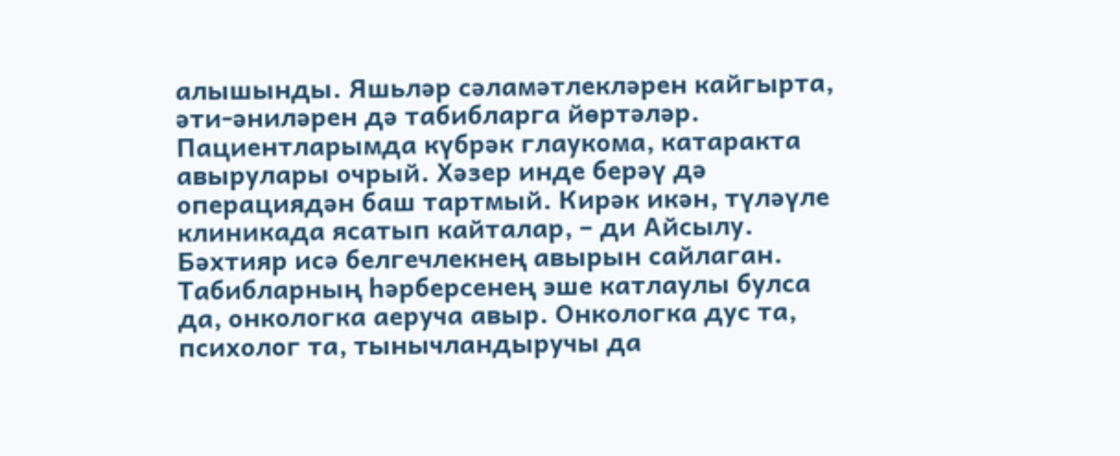алышынды. Яшьләр сәламәтлекләрен кайгырта, әти-әниләрен дә табибларга йөртәләр. Пациентларымда күбрәк глаукома, катаракта авырулары очрый. Хәзер инде берәү дә операциядән баш тартмый. Кирәк икән, түләүле клиникада ясатып кайталар, – ди Айсылу.
Бәхтияр исә белгечлекнең авырын сайлаган. Табибларның һәрберсенең эше катлаулы булса да, онкологка аеруча авыр. Онкологка дус та, психолог та, тынычландыручы да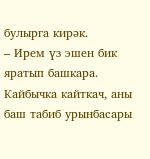булырга кирәк.
– Ирем үз эшен бик яратып башкара. Кайбычка кайткач, аны баш табиб урынбасары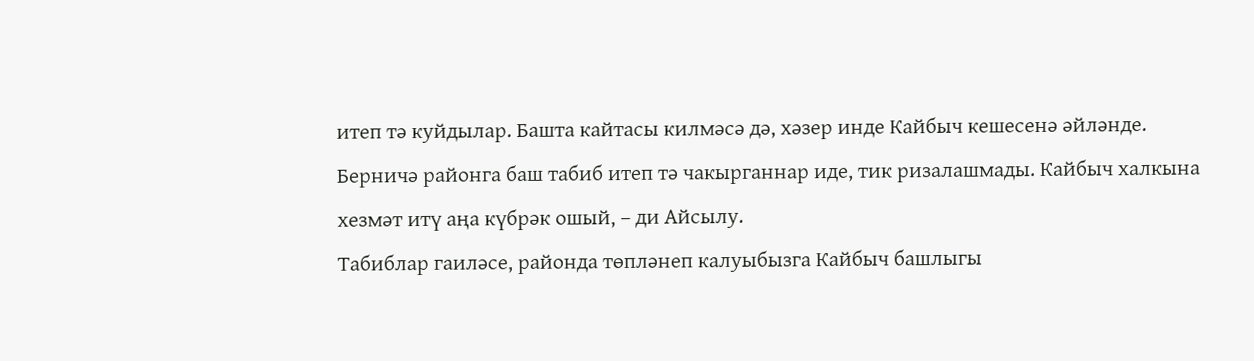итеп тә куйдылар. Башта кайтасы килмәсә дә, хәзер инде Кайбыч кешесенә әйләнде. Берничә районга баш табиб итеп тә чакырганнар иде, тик ризалашмады. Кайбыч халкына хезмәт итү аңа күбрәк ошый, – ди Айсылу.
Табиблар гаиләсе, районда төпләнеп калуыбызга Кайбыч башлыгы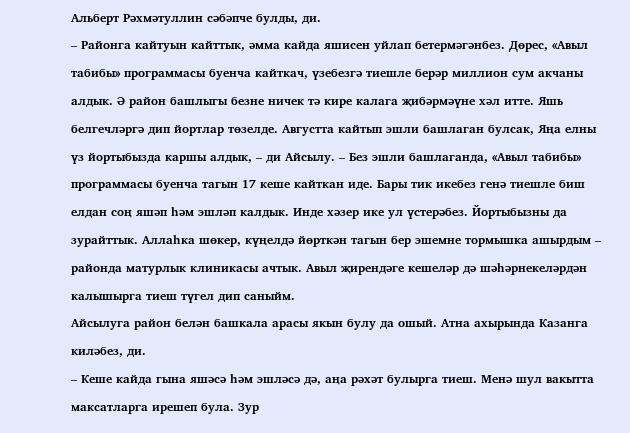Альберт Рәхмәтуллин сәбәпче булды, ди.
– Районга кайтуын кайттык, әмма кайда яшисен уйлап бетермәгәнбез. Дөрес, «Авыл табибы» программасы буенча кайткач, үзебезгә тиешле берәр миллион сум акчаны алдык. Ә район башлыгы безне ничек тә кире калага җибәрмәүне хәл итте. Яшь белгечләргә дип йортлар төзелде. Августта кайтып эшли башлаган булсак, Яңа елны үз йортыбызда каршы алдык, – ди Айсылу. – Без эшли башлаганда, «Авыл табибы» программасы буенча тагын 17 кеше кайткан иде. Бары тик икебез генә тиешле биш елдан соң яшәп һәм эшләп калдык. Инде хәзер ике ул үстерәбез. Йортыбызны да зурайттык. Аллаһка шөкер, күңелдә йөрткән тагын бер эшемне тормышка ашырдым – районда матурлык клиникасы ачтык. Авыл җирендәге кешеләр дә шәһәрнекеләрдән калышырга тиеш түгел дип саныйм.
Айсылуга район белән башкала арасы якын булу да ошый. Атна ахырында Казанга киләбез, ди.
– Кеше кайда гына яшәсә һәм эшләсә дә, аңа рәхәт булырга тиеш. Менә шул вакытта максатларга ирешеп була. Зур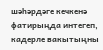шәһәрдәге кечкенә фатирыңда интегеп, кадерле вакытыңны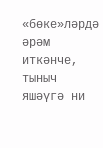«бөке»ләрдә әрәм иткәнче, тыныч яшәүгә ни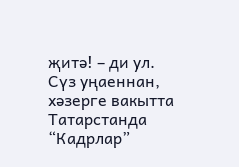җитә! – ди ул.
Сүз уңаеннан, хәзерге вакытта Татарстанда “Кадрлар”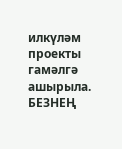илкүләм проекты гамәлгә ашырыла.
БЕЗНЕҢ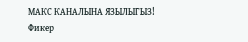МАКС КАНАЛЫНА ЯЗЫЛЫГЫЗ!
Фикер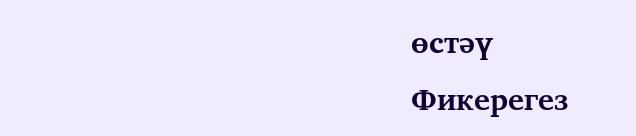өстәү
Фикерегез